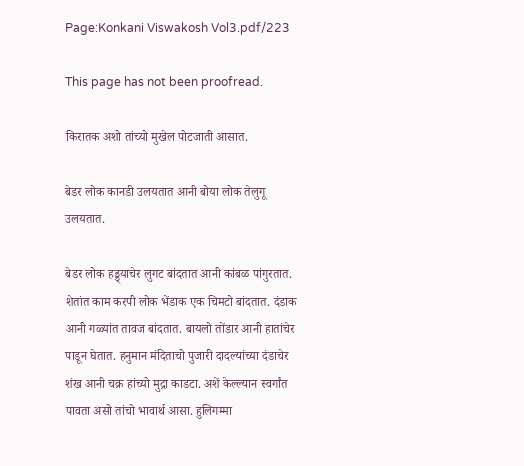Page:Konkani Viswakosh Vol3.pdf/223

This page has not been proofread.

किरातक अशो तांच्यो मुखेल पोटजाती आसात.

बेडर लोक कानडी उलयतात आनी बोया लोक तेलुगू उलयतात.

बेडर लोक हड्ड्याचेर लुगट बांदतात आनी कांबळ पांगुरतात. शेतांत काम करपी लोक भेंडाक एक चिमटो बांदतात. दंडाक आनी गळ्यांत तावज बांदतात. बायलो तोंडार आनी हातांचेर पाडून घेतात. हनुमान मंदिताचो पुजारी दादल्यांच्या दंडाचेर शंख आनी चक्र हांच्यो मुद्रा काडटा. अशें केल्ल्यान स्वर्गांत पावता असो तांचो भावार्थ आसा. हुलिगम्मा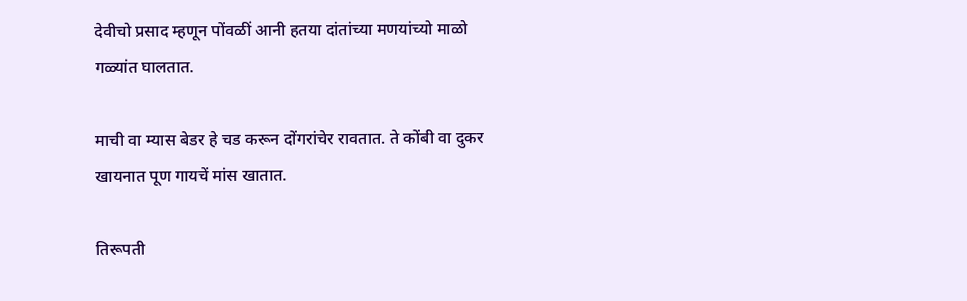देवीचो प्रसाद म्हणून पोंवळीं आनी हतया दांतांच्या मणयांच्यो माळो गळ्यांत घालतात.

माची वा म्यास बेडर हे चड करून दोंगरांचेर रावतात. ते कोंबी वा दुकर खायनात पूण गायचें मांस खातात.

तिरूपती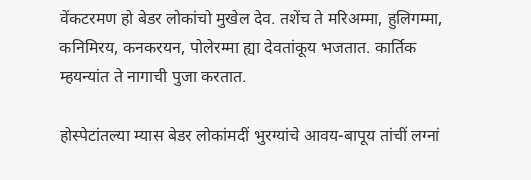वेंकटरमण हो बेडर लोकांचो मुखेल देव. तशेंच ते मरिअम्मा, हुलिगम्मा, कनिमिरय, कनकरयन, पोलेरम्मा ह्या देवतांकूय भजतात. कार्तिक म्हयन्यांत ते नागाची पुजा करतात.

होस्पेटांतल्या म्यास बेडर लोकांमदीं भुरग्यांचे आवय-बापूय तांचीं लग्नां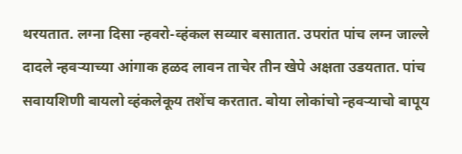थरयतात. लग्ना दिसा न्हवरो-व्हंकल सव्यार बसातात. उपरांत पांच लग्न जाल्ले दादले न्हवर्‍याच्या आंगाक हळद लावन ताचेर तीन खेपे अक्षता उडयतात. पांच सवायशिणी बायलो व्हंकलेकूय तशेंच करतात. बोया लोकांचो न्हवर्‍याचो बापूय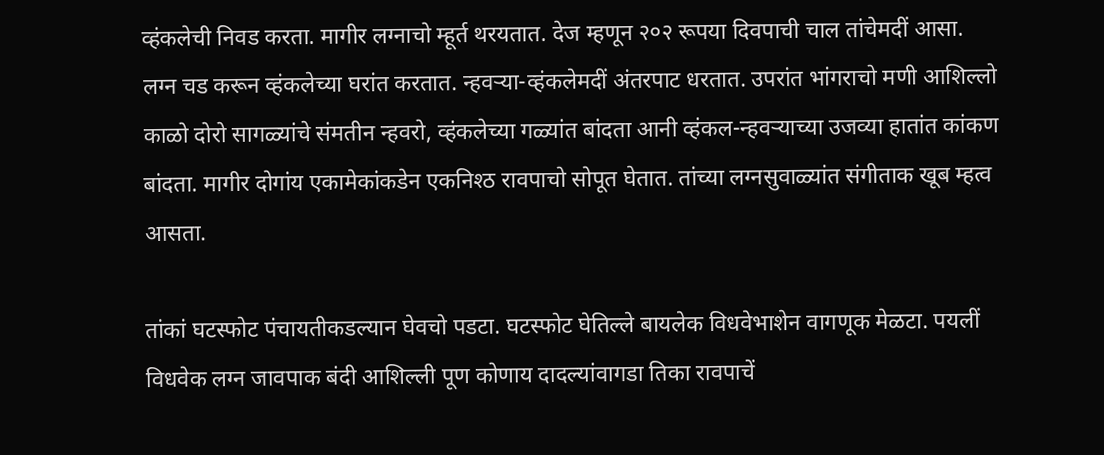व्हंकलेची निवड करता. मागीर लग्नाचो म्हूर्त थरयतात. देज म्हणून २०२ रूपया दिवपाची चाल तांचेमदीं आसा. लग्न चड करून व्हंकलेच्या घरांत करतात. न्हवर्‍या-व्हंकलेमदीं अंतरपाट धरतात. उपरांत भांगराचो मणी आशिल्लो काळो दोरो सागळ्यांचे संमतीन न्हवरो, व्हंकलेच्या गळ्यांत बांदता आनी व्हंकल-न्हवर्‍याच्या उजव्या हातांत कांकण बांदता. मागीर दोगांय एकामेकांकडेन एकनिश्ठ रावपाचो सोपूत घेतात. तांच्या लग्नसुवाळ्यांत संगीताक खूब म्हत्व आसता.

तांकां घटस्फोट पंचायतीकडल्यान घेवचो पडटा. घटस्फोट घेतिल्ले बायलेक विधवेभाशेन वागणूक मेळटा. पयलीं विधवेक लग्न जावपाक बंदी आशिल्ली पूण कोणाय दादल्यांवागडा तिका रावपाचें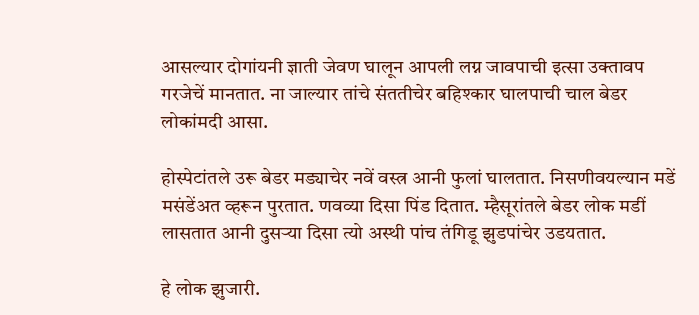आसल्यार दोगांयनी ज्ञाती जेवण घालून आपली लग्न जावपाची इत्सा उक्तावप गरजेचें मानतात. ना जाल्यार तांचे संततीचेर बहिश्कार घालपाची चाल बेडर लोकांमदी आसा.

होस्पेटांतले उरू बेडर मड्याचेर नवें वस्त्र आनी फुलां घालतात. निसणीवयल्यान मडें मसंडेंअत व्हरून पुरतात. णवव्या दिसा पिंड दितात. म्हैसूरांतले बेडर लोक मडीं लासतात आनी दुसर्‍या दिसा त्यो अस्थी पांच तंगिडू झुडपांचेर उडयतात.

हे लोक झुजारी.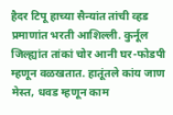हैदर टिपू हाच्या सैन्यांत तांची व्हड प्रमाणांत भरती आशिल्ली. कुर्नूल जिल्ह्यांत तांकां चोर आनी घर-फोडपी म्हणून वळखतात. हातूंतले कांय जाण मेस्त, धवड म्हणून काम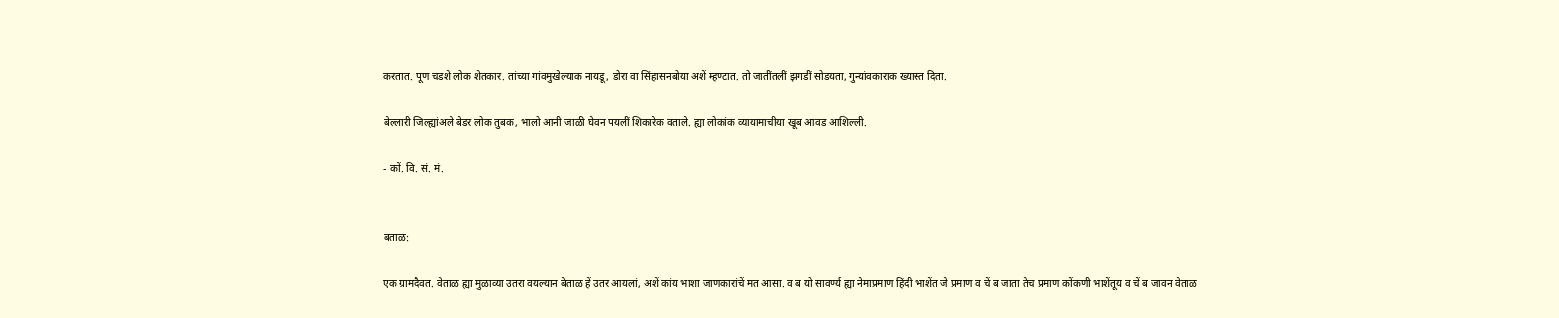करतात. पूण चडशे लोक शेतकार. तांच्या गांवमुखेल्याक नायडू, डोरा वा सिंहासनबोया अशें म्हण्टात. तो जातींतलीं झगडीं सोडयता, गुन्यांवकाराक ख्यास्त दिता.

बेल्लारी जिल्ह्यांअले बेडर लोक तुबक, भालो आनी जाळी घेवन पयलीं शिकारेक वताले. ह्या लोकांक व्यायामाचीया खूब आवड आशिल्ली.

- कों. वि. सं. मं.


बताळ:

एक ग्रामदैवत. वेताळ ह्या मुळाव्या उतरा वयल्यान बेताळ हें उतर आयलां, अशें कांय भाशा जाणकारांचें मत आसा. व ब यो सावर्ण्य ह्या नेमाप्रमाण हिंदी भाशेंत जे प्रमाण व चें ब जाता तेच प्रमाण कोंकणी भाशेंतूय व चें ब जावन वेताळ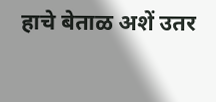हाचे बेताळ अशें उतर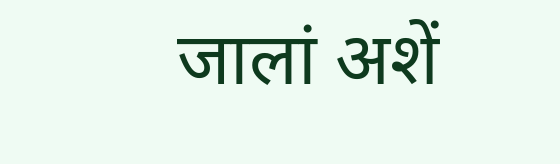जालां अशें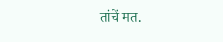तांचें मत.